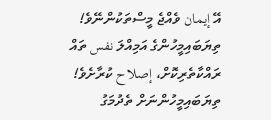އޭ إيمان ވެއްޖެ މީސްތަކުންނޭވެ! ތިޔަބައިމީހުންގެ އަމިއްލަ نفس ތައް ރައްކާތެރިކޮށް، إصلاح ކުރާށެވެ! ތިޔަބައިމީހުންނަށް ތެދުމަގު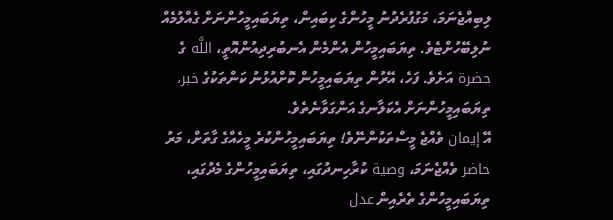ލިބިއްޖެނަމަ، މަގުފުރެދުނު މީހުންގެ ކިބައިން، ތިޔަބައިމީހުންނަށް ގެއްލުމެއް ނުލިބޭހުށްޓެވެ. ތިޔަބައިމީހުން އެންމެން އެނބުރިދިއުންއޮތީ، اللَّه ގެ حضرة އަށެވެ. ފަހެ، އޭރުން ތިޔަބައިމީހުން ކޮށްއުޅުނު ކަންތަކުގެ خبر، ތިޔަބައިމީހުންނަށް އެކަލާނގެ އަންގަވާނެތެވެ.
އޭ إيمان ވެއްޖެ މީސްތަކުންނޭވެ! ތިޔަބައިމީހުންކުރެ މީހެއްގެ ގާތަށް، މަރު حاضر ވެއްޖެނަމަ، وصية ކުރާހިނދުގައި، ތިޔަބައިމީހުންގެ މެދުގައި، ތިޔަބައިމީހުންގެ ތެރެއިން عدل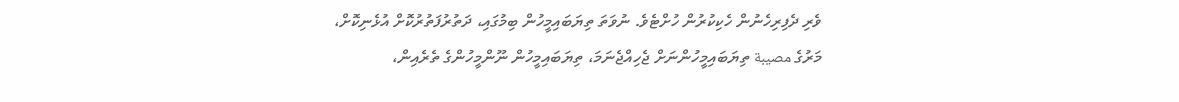ވެރި ދެފިރިހެނުން ހެކިކުރުން ހުށްޓެވެ. ނުވަތަ ތިޔަބައިމީހުން ބިމުގައި، ދަތުރުފަތުރުކޮށް އުޅެނިކޮށް، މަރުގެ مصيبة ތިޔަބައިމީހުންނަށް ޖެހިއްޖެނަމަ، ތިޔަބައިމީހުން ނޫންމީހުންގެ ތެރެއިން،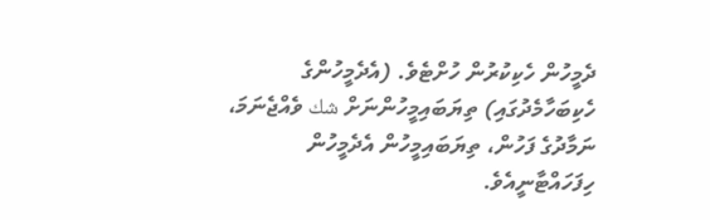ދެމީހުން ހެކިކުރުން ހުށްޓެވެ. (އެދެމީހުންގެ ހެކިބަހާމެދުގައި) ތިޔަބައިމީހުންނަށް شك ވެއްޖެނަމަ، ނަމާދުގެ ފަހުން، ތިޔަބައިމީހުން އެދެމީހުން ހިފަހައްޓާނީއެވެ.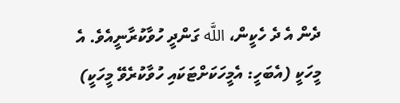ދެން އެ ދެ ހެކީން، اللَّه ގަންދީ ހުވާކުރާނީއެވެ. އެ މީހަކީ (އެބަހީ: އެމީހަކަށްޓަކައި ހުވާކުރެވޭ މީހަކީ)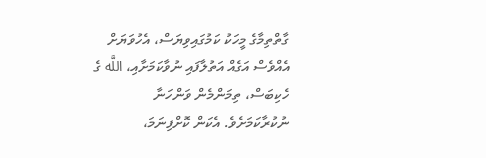ގާތްތިމާގެ މީހަކު ކަމުގައިވިޔަސް، އެހުވަޔަށް އެއްވެސް އަގެއް އަތުލާފައި ނުވާކަމަށާއި، اللَّه ގެ ހެކިބަސް، ތިމަންމެން ވަންހަނާ ނުކުރާކަމަށެވެ. އެކަން ކޮށްފިނަމަ،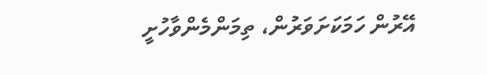އޭރުން ހަމަކަށަވަރުން، ތިމަންމެންވާހުށީ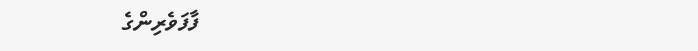ފާފަވެރިންގެ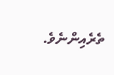ތެރެއިންނެވެ.